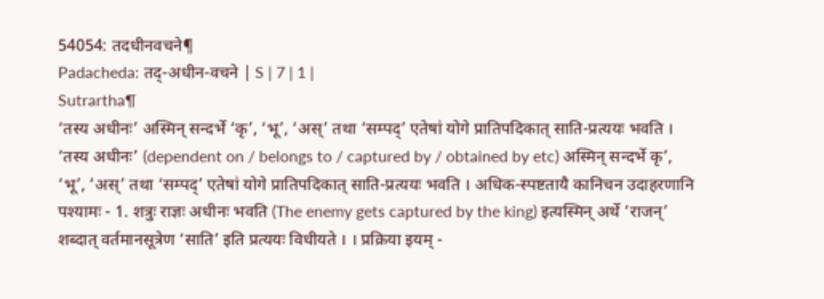54054: तदधीनवचने¶
Padacheda: तद्-अधीन-वचने | S | 7 | 1 |
Sutrartha¶
‘तस्य अधीनः’ अस्मिन् सन्दर्भे ‘कृ’, ‘भू’, ‘अस्’ तथा ‘सम्पद्’ एतेषां योगे प्रातिपदिकात् साति-प्रत्ययः भवति ।
‘तस्य अधीनः’ (dependent on / belongs to / captured by / obtained by etc) अस्मिन् सन्दर्भे कृ’, ‘भू’, ‘अस्’ तथा ‘सम्पद्’ एतेषां योगे प्रातिपदिकात् साति-प्रत्ययः भवति । अधिक-स्पष्टतायै कानिचन उदाहरणानि पश्यामः - 1. शत्रुः राज्ञः अधीनः भवति (The enemy gets captured by the king) इत्यस्मिन् अर्थे ‘राजन्’ शब्दात् वर्तमानसूत्रेण ‘साति’ इति प्रत्ययः विधीयते । । प्रक्रिया इयम् -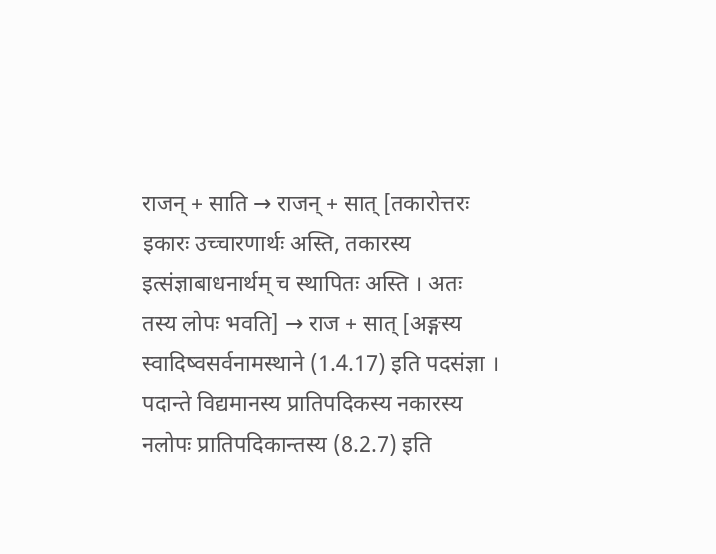राजन् + साति → राजन् + सात् [तकारोत्तरः इकारः उच्चारणार्थः अस्ति, तकारस्य इत्संज्ञाबाधनार्थम् च स्थापितः अस्ति । अतः तस्य लोपः भवति] → राज + सात् [अङ्गस्य स्वादिष्वसर्वनामस्थाने (1.4.17) इति पदसंज्ञा । पदान्ते विद्यमानस्य प्रातिपदिकस्य नकारस्य नलोपः प्रातिपदिकान्तस्य (8.2.7) इति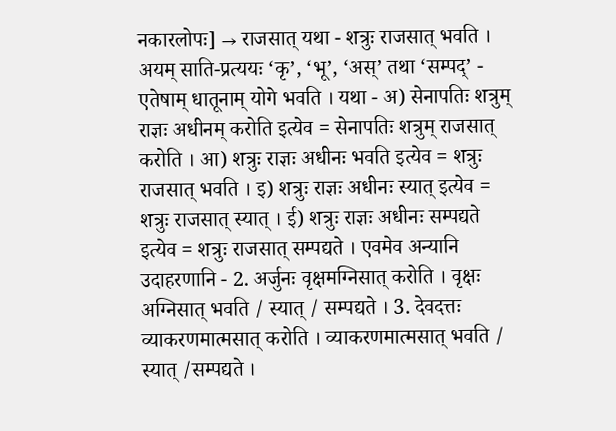नकारलोपः] → राजसात् यथा - शत्रुः राजसात् भवति । अयम् साति-प्रत्ययः ‘कृ’, ‘भू’, ‘अस्’ तथा ‘सम्पद्’ - एतेषाम् धातूनाम् योगे भवति । यथा - अ) सेनापतिः शत्रुम् राज्ञः अधीनम् करोति इत्येव = सेनापतिः शत्रुम् राजसात् करोति । आ) शत्रुः राज्ञः अधीनः भवति इत्येव = शत्रुः राजसात् भवति । इ) शत्रुः राज्ञः अधीनः स्यात् इत्येव = शत्रुः राजसात् स्यात् । ई) शत्रुः राज्ञः अधीनः सम्पद्यते इत्येव = शत्रुः राजसात् सम्पद्यते । एवमेव अन्यानि उदाहरणानि - 2. अर्जुनः वृक्षमग्निसात् करोति । वृक्षः अग्निसात् भवति / स्यात् / सम्पद्यते । 3. देवदत्तः व्याकरणमात्मसात् करोति । व्याकरणमात्मसात् भवति / स्यात् /सम्पद्यते ।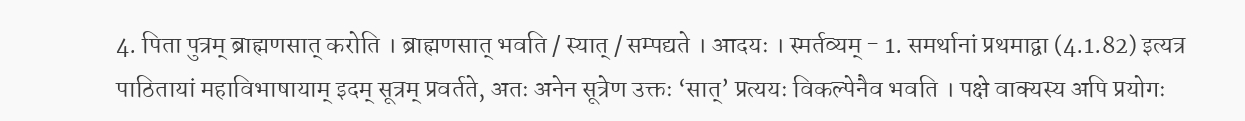4. पिता पुत्रम् ब्राह्मणसात् करोति । ब्राह्मणसात् भवति / स्यात् / सम्पद्यते । आदयः । स्मर्तव्यम् - 1. समर्थानां प्रथमाद्वा (4.1.82) इत्यत्र पाठितायां महाविभाषायाम् इदम् सूत्रम् प्रवर्तते, अतः अनेन सूत्रेण उक्तः ‘सात्’ प्रत्ययः विकल्पेनैव भवति । पक्षे वाक्यस्य अपि प्रयोगः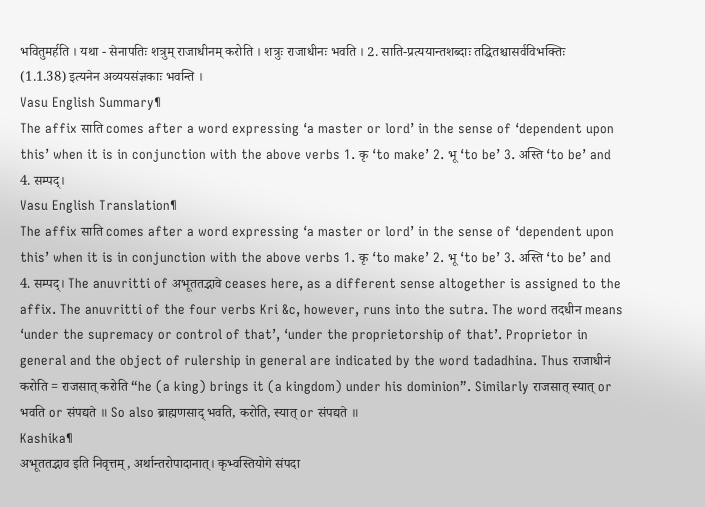भवितुमर्हति । यथा - सेनापतिः शत्रुम् राजाधीनम् करोति । शत्रुः राजाधीनः भवति । 2. साति-प्रत्ययान्तशब्दाः तद्धितश्चासर्वविभक्तिः (1.1.38) इत्यनेन अव्ययसंज्ञकाः भवन्ति ।
Vasu English Summary¶
The affix साति comes after a word expressing ‘a master or lord’ in the sense of ‘dependent upon this’ when it is in conjunction with the above verbs 1. कृ ‘to make’ 2. भू ‘to be’ 3. अस्ति ‘to be’ and 4. सम्पद्।
Vasu English Translation¶
The affix साति comes after a word expressing ‘a master or lord’ in the sense of ‘dependent upon this’ when it is in conjunction with the above verbs 1. कृ ‘to make’ 2. भू ‘to be’ 3. अस्ति ‘to be’ and 4. सम्पद्। The anuvritti of अभूततद्भावे ceases here, as a different sense altogether is assigned to the affix. The anuvritti of the four verbs Kri &c, however, runs into the sutra. The word तदधीन means ‘under the supremacy or control of that’, ‘under the proprietorship of that’. Proprietor in general and the object of rulership in general are indicated by the word tadadhina. Thus राजाधीनं करोति = राजसात् करोति “he (a king) brings it (a kingdom) under his dominion”. Similarly राजसात् स्यात् or भवति or संपद्यते ॥ So also ब्राह्मणसाद् भवति, करोति, स्यात् or संपद्यते ॥
Kashika¶
अभूततद्भाव इति निवृत्तम्, अर्थान्तरोपादानात्। कृभ्वस्तियोगे संपदा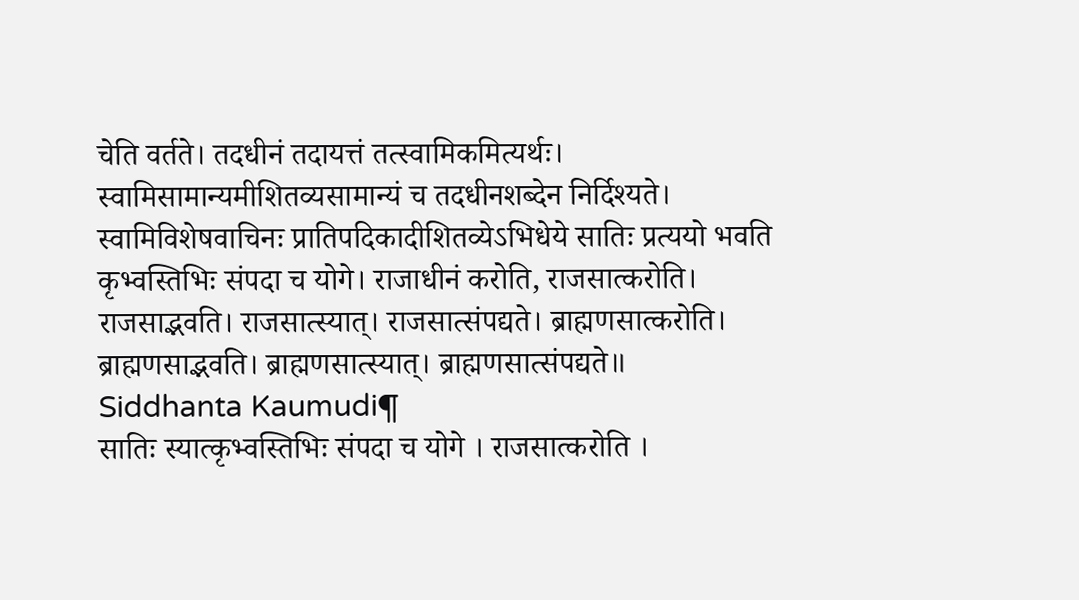चेति वर्तते। तदधीनं तदायत्तं तत्स्वामिकमित्यर्थः। स्वामिसामान्यमीशितव्यसामान्यं च तदधीनशब्देन निर्दिश्यते। स्वामिविशेषवाचिनः प्रातिपदिकादीशितव्येऽभिधेये सातिः प्रत्ययो भवति कृभ्वस्तिभिः संपदा च योगे। राजाधीनं करोति, राजसात्करोति। राजसाद्भवति। राजसात्स्यात्। राजसात्संपद्यते। ब्राह्मणसात्करोति। ब्राह्मणसाद्भवति। ब्राह्मणसात्स्यात्। ब्राह्मणसात्संपद्यते॥
Siddhanta Kaumudi¶
सातिः स्यात्कृभ्वस्तिभिः संपदा च योगे । राजसात्करोति ।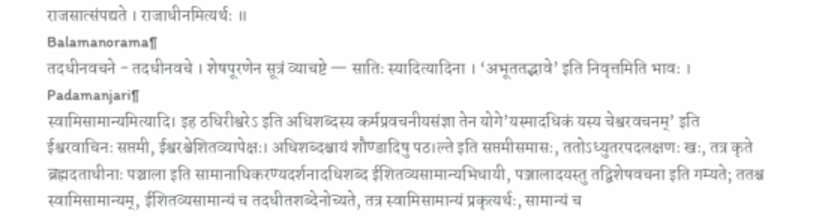राजसात्संपद्यते । राजाधीनमित्यर्थः ॥
Balamanorama¶
तदधीनवचने - तदधीनवचे । शेषपूरणेन सूत्रं व्याचष्टे — सातिः स्यादित्यादिना । ‘अभूततद्भावे’ इति निवृत्तमिति भावः ।
Padamanjari¶
स्वामिसामान्यमित्यादि। इह ठधिरीश्वरेऽ इति अधिशब्दस्य कर्मप्रवचनीयसंज्ञा तेन योगे’यस्मादधिकं यस्य चेश्वरवचनम्’ इति ईश्वरवाचिनः सप्तमी, ईश्वरश्चेशितव्यापेक्षः। अधिशब्दश्चायं शौण्डादिषु पठ।ल्ते इति सप्तमीसमासः, ततोऽध्युतरपदलक्षणः खः, तत्र कृते ब्रह्मदताधीनाः पञ्चाला इति सामानाधिकरण्यदर्शनादधिशब्द ईशितव्यसामान्यभिधायी, पञ्जालादयस्तु तद्विशेषवचना इति गम्यते; ततश्च स्वामिसामान्यम्, ईशितव्यसामान्यं च तदधीतशब्देनोच्यते, तत्र स्वामिसामान्यं प्रकृत्यर्थः, सामान्यं च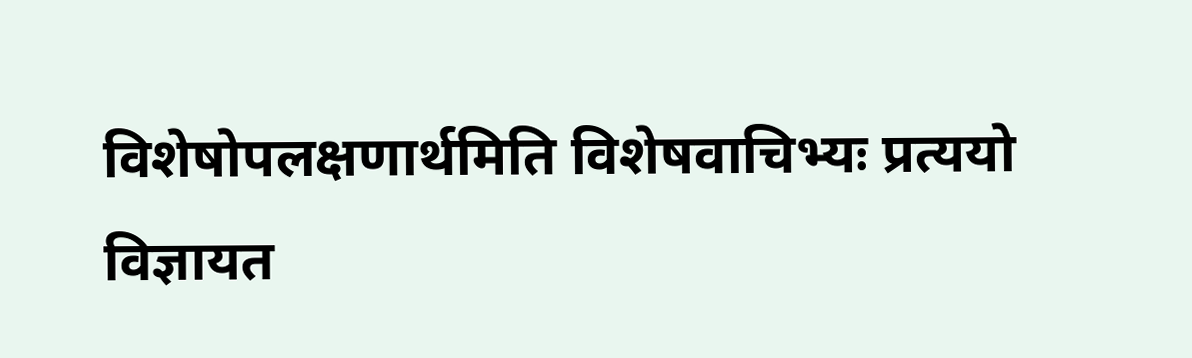विशेषोपलक्षणार्थमिति विशेषवाचिभ्यः प्रत्ययो विज्ञायत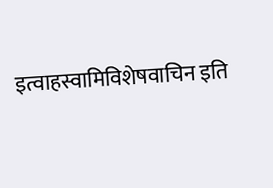इत्वाहस्वामिविशेषवाचिन इति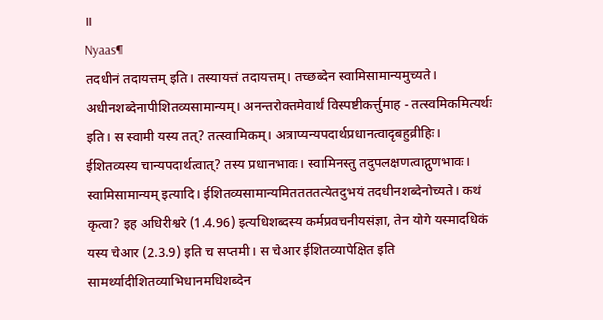॥
Nyaas¶
तदधीनं तदायत्तम् इति। तस्यायत्तं तदायत्तम्। तच्छब्देन स्वामिसामान्यमुच्यते। अधीनशब्देनापीशितव्यसामान्यम्। अनन्तरोक्तमेवार्थं विस्पष्टीकर्त्तुमाह - तत्स्वमिकमित्यर्थः इति। स स्वामी यस्य तत्? तत्स्वामिकम्। अत्राप्यन्यपदार्थप्रधानत्वादृबहुव्रीहिः। ईशितव्यस्य चान्यपदार्थत्वात्? तस्य प्रधानभावः। स्वामिनस्तु तदुपलक्षणत्वाद्गुणभावः। स्वामिसामान्यम् इत्यादि। ईशितव्यसामान्यमिततततत्येतदुभयं तदधीनशब्देनोच्यते। कथं कृत्वा? इह अधिरीश्वरे (1.4.96) इत्यधिशब्दस्य कर्मप्रवचनीयसंज्ञा, तेन योगे यस्मादधिकं यस्य चेआर (2.3.9) इति च सप्तमी। स चेआर ईशितव्यापेक्षित इति सामर्थ्यादीशितव्याभिधानमधिशब्देन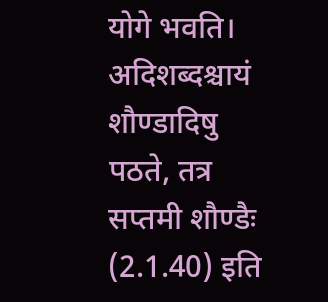योगे भवति। अदिशब्दश्चायं शौण्डादिषु पठते, तत्र सप्तमी शौण्डैः (2.1.40) इति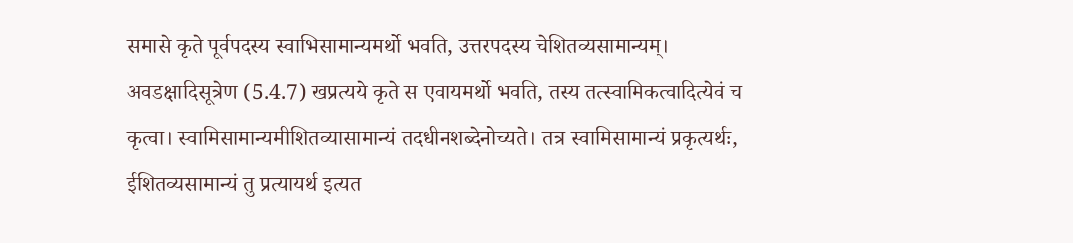समासे कृते पूर्वपदस्य स्वाभिसामान्यमर्थो भवति, उत्तरपदस्य चेशितव्यसामान्यम्। अवडक्षादिसूत्रेण (5.4.7) खप्रत्यये कृते स एवायमर्थो भवति, तस्य तत्स्वामिकत्वादित्येवं च कृत्वा। स्वामिसामान्यमीशितव्यासामान्यं तदधीनशब्देनोच्यते। तत्र स्वामिसामान्यं प्रकृत्यर्थः, ईशितव्यसामान्यं तु प्रत्यायर्थ इत्यत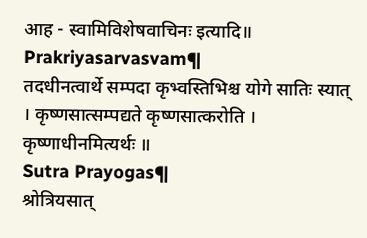आह - स्वामिविशेषवाचिनः इत्यादि॥
Prakriyasarvasvam¶
तदधीनत्वार्थे सम्पदा कृभ्वस्तिभिश्च योगे सातिः स्यात् । कृष्णसात्सम्पद्यते कृष्णसात्करोति । कृष्णाधीनमित्यर्थः ॥
Sutra Prayogas¶
श्रोत्रियसात्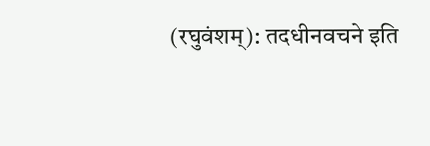(रघुवंशम्): तदधीनवचने इति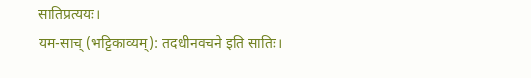सातिप्रत्ययः।
यम-साच् (भट्टिकाव्यम्): तदधीनवचने इति सातिः।